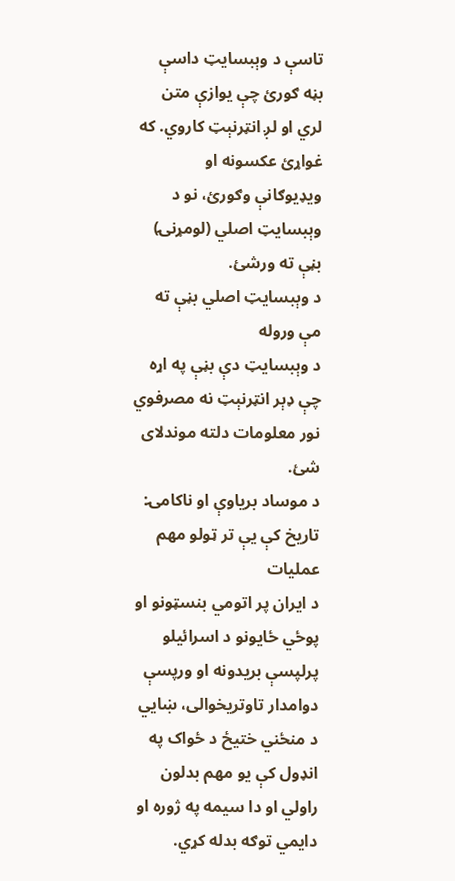تاسې د وېبسایټ داسې بڼه ګورئ چې یوازې متن لري او لږ انټرنېټ کاروي. که غواړئ عکسونه او ویډیوګانې وګورئ، نو د وېبسایټ اصلي (لومړنۍ) بڼې ته ورشئ.
د وېبسایټ اصلي بڼې ته مې وروله
د وېبسایټ دې بڼې په اړه چې ډېر انټرنېټ نه مصرفوي نور معلومات دلته موندلای شئ.
د موساد بریاوې او ناکامۍ: تاریخ کې یې تر ټولو مهم عملیات
د ایران پر اتومي بنسټونو او پوځي ځایونو د اسرائیلو پرلپسې بریدونه او ورپسې دوامدار تاوتریخوالی، ښايي د منځني ختیځ د ځواک په انډول کې یو مهم بدلون راولي او دا سیمه په ژوره او دایمي توګه بدله کړي.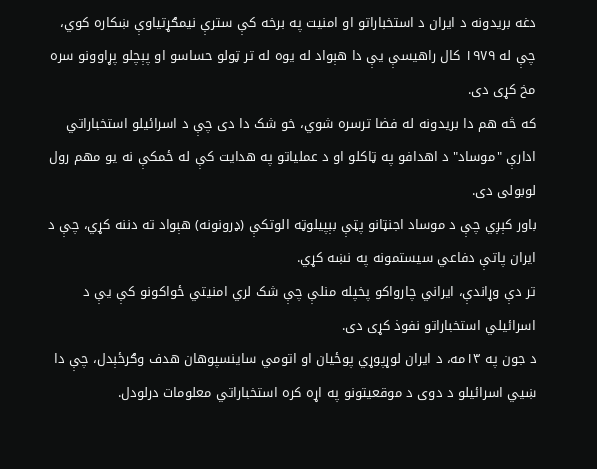دغه بریدونه د ایران د استخباراتو او امنیت په برخه کې سترې نیمګړتیاوې ښکاره کوي، چې له ۱۹۷۹ کال راهیسې یې دا هېواد له یوه له تر ټولو حساسو او پېچلو پړاوونو سره مخ کړی دی.
که څه هم دا بریدونه له فضا ترسره شوي، خو شک دا دی چې د اسرائیلو استخباراتي ادارې "موساد" د اهدافو په ټاکلو او د عملیاتو په هدایت کې له ځمکې نه یو مهم رول لوبولی دی.
باور کېږي چې د موساد اجنټانو پټې بېپیلوټه الوتکې (ډرونونه) هېواد ته دننه کړي، چې د ایران پاتې دفاعي سیستمونه په نښه کړي.
تر دې وړاندې، ایراني چارواکو پخپله منلې چې شک لري امنیتي ځواکونو کې یې د اسرائیلي استخباراتو نفوذ کړی دی.
د جون په ۱۳مه، د ایران لوړپوړي پوځیان او اتومي ساینسپوهان هدف وګرځېدل، چې دا ښيي اسرائیلو د دوی د موقعیتونو په اړه کره استخباراتي معلومات درلودل.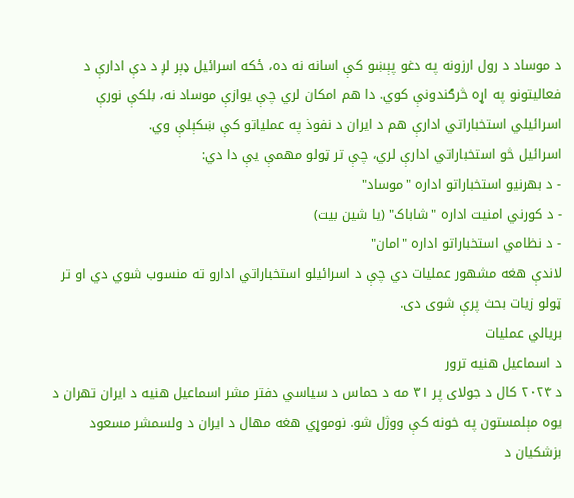د موساد د رول ارزونه په دغو پېښو کې اسانه نه ده، ځکه اسرائیل ډېر لږ د دې ادارې د فعالیتونو په اړه څرګندونې کوي. دا هم امکان لري چې یوازې موساد نه، بلکې نورې اسرائیلي استخباراتي ادارې هم د ایران د نفوذ په عملیاتو کې ښکېلې وي.
اسرائیل څو استخباراتي ادارې لري، چې تر ټولو مهمې یې دا دي:
- د بهرنيو استخباراتو اداره "موساد"
- د کورني امنیت اداره "شاباک" (یا شین بیت)
- د نظامي استخباراتو اداره "امان"
لاندې هغه مشهور عملیات دي چې د اسرائیلو استخباراتي ادارو ته منسوب شوي دي او تر ټولو زیات بحث پرې شوی دی.
بریالي عملیات
د اسماعیل هنیه ترور
د ۲۰۲۴ کال د جولای پر ۳۱ مه د حماس د سیاسي دفتر مشر اسماعیل هنیه د ایران تهران د یوه مېلمستون په خونه کې ووژل شو. نوموړي هغه مهال د ایران د ولسمشر مسعود بزشکیان د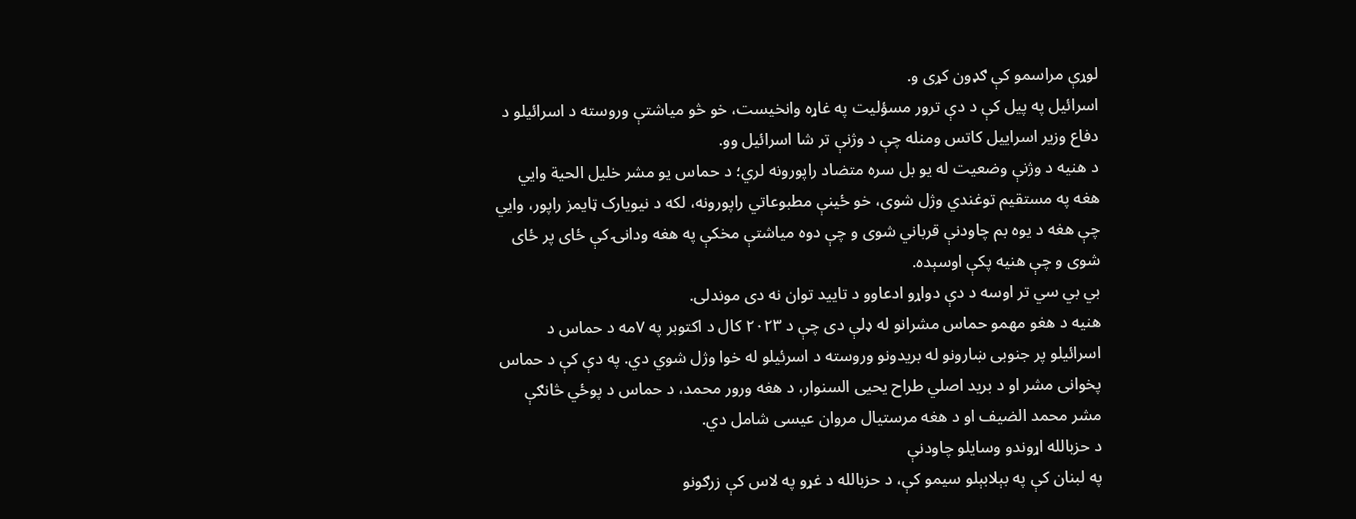لوړې مراسمو کې ګډون کړی و.
اسرائیل په پیل کې د دې ترور مسؤلیت په غاړه وانخیست، خو څو میاشتې وروسته د اسرائیلو د دفاع وزیر اسراییل کاتس ومنله چې د وژنې تر شا اسرائیل وو.
د هنیه د وژنې وضعیت له یو بل سره متضاد راپورونه لري؛ د حماس یو مشر خلیل الحیة وايي هغه په مستقیم توغندي وژل شوی، خو ځینې مطبوعاتي راپورونه، لکه د نیویارک ټایمز راپور، وایي چې هغه د یوه بم چاودنې قرباني شوی و چې دوه میاشتې مخکې په هغه ودانۍ کې ځای پر ځای شوی و چې هنیه پکې اوسېده.
بي بي سي تر اوسه د دې دواړو ادعاوو د تایید توان نه دی موندلی.
هنیه د هغو مهمو حماس مشرانو له ډلې دی چې د ۲۰۲۳ کال د اکتوبر په ۷مه د حماس د اسرائیلو پر جنوبی ښارونو له بریدونو وروسته د اسرئیلو له خوا وژل شوي دي. په دې کې د حماس پخوانی مشر او د برید اصلي طراح یحیی السنوار، د هغه ورور محمد، د حماس د پوځي څانګې مشر محمد الضیف او د هغه مرستیال مروان عیسی شامل دي.
د حزبالله اړوندو وسایلو چاودنې
په لبنان کې په بېلابېلو سیمو کې، د حزبالله د غړو په لاس کې زرګونو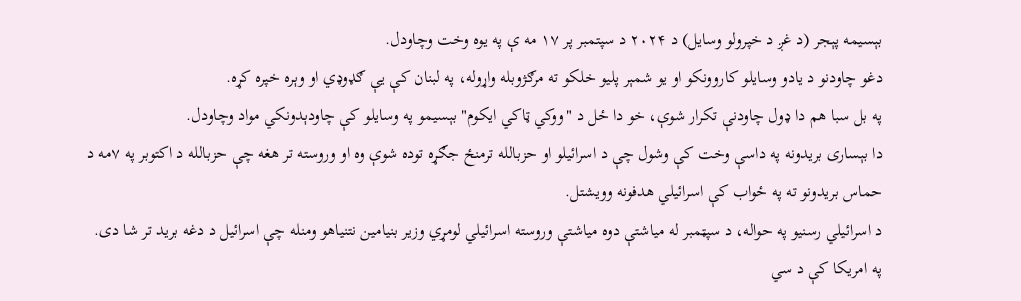بېسیمه پېجر (د غږ د خپرولو وسایل) د ۲۰۲۴ د سپتمبر پر ۱۷ مه ې په یوه وخت وچاودل.
دغو چاودنو د یادو وسایلو کاروونکو او یو شمېر پلیو خلکو ته مرګژوبله واړوله، په لبنان کې یې ګډوډي او وېره خپره کړه.
په بل سبا هم دا ډول چاودنې تکرار شوې، خو دا ځل د "ووکي ټاکي ایکوم" بېسیمو په وسایلو کې چاودېدونکي مواد وچاودل.
دا بېساری بریدونه په داسې وخت کې وشول چې د اسرائیلو او حزبالله ترمنځ جګړه توده شوې وه او وروسته تر هغه چې حزبالله د اکتوبر په ۷مه د حماس بریدونو ته په ځواب کې اسرائیلي هدفونه وویشتل.
د اسرائیلي رسنیو په حواله، د سپټمبر له میاشتې دوه میاشتې وروسته اسرائیلي لومړي وزیر بنیامین نتنیاهو ومنله چې اسرائیل د دغه برید تر شا دی.
په امریکا کې د سي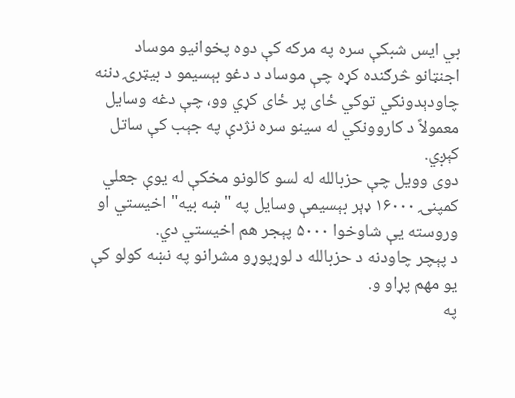بي ایس شبکې سره په مرکه کې دوه پخوانیو موساد اجنټانو څرګنده کړه چې موساد د دغو بېسیمو د بیټرۍ دننه چاودېدونکي توکي ځای پر ځای کړي وو، چې دغه وسایل معمولاً د کاروونکي له سینو سره نژدې په جېب کې ساتل کېږي.
دوی وویل چې حزبالله له لسو کالونو مخکې له یوې جعلي کمپنۍ ۱۶۰۰۰ ډېر بېسیمې وسایل په "ښه بیه" اخیستي او وروسته یې شاوخوا ۵۰۰۰ پېجر هم اخیستي دي.
د پېچر چاودنه د حزبالله د لوړپوړو مشرانو په نښه کولو کې یو مهم پړاو و.
په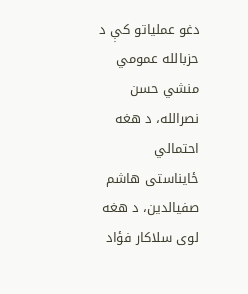دغو عملیاتو کې د حزبالله عمومي منشي حسن نصرالله، د هغه احتمالي ځایناستی هاشم صفیالدین، د هغه لوی سلاکار فؤاد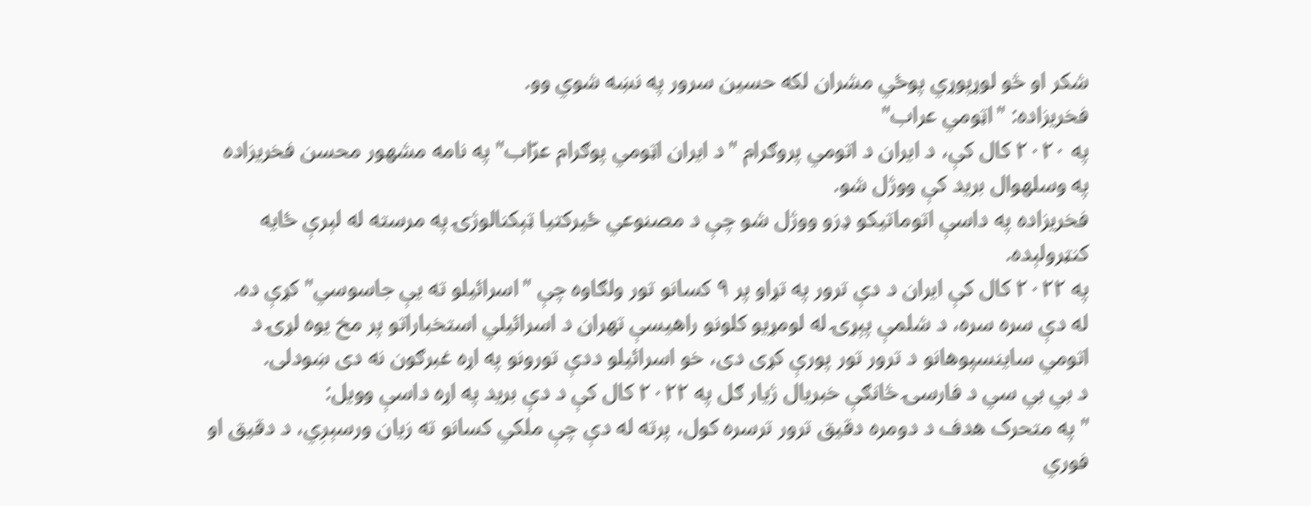شکر او څو لوړپوړي پوځي مشران لکه حسین سرور په نښه شوي وو.
فخريزاده: "اټومي عراب"
په ۲۰۲۰ کال کې، د ایران د اتومي پروګرام "د ایران اټومي پوګرام عرّاب" په نامه مشهور محسن فخريزاده په وسلهوال برید کې ووژل شو.
فخريزاده په داسې اتوماتیکو ډزو ووژل شو چې د مصنوعي ځیرکتیا ټېکنالوژۍ په مرسته له لېرې ځایه کنټرولېده.
په ۲۰۲۲ کال کې ایران د دې ترور په تړاو پر ۹ کسانو تور ولګاوه چې "اسرائیلو ته یې جاسوسي" کړې ده.
له دې سره سره، د شلمې پېړۍ له لومړیو کلونو راهیسې تهران د اسرائیلي استخباراتو پر مخ یوه لړۍ د اتومي ساینسپوهانو د ترور تور پورې کړی دی، خو اسرائیلو ددې تورونو په اړه غبرګون نه دی ښودلی.
د بي بي سي د فارسۍ څانګې خبریال ژیار ګل په ۲۰۲۲ کال کې د دې برید په اړه داسې وویل:
"په متحرک هدف د دومره دقیق ترور ترسره کول، پرته له دې چې ملکي کسانو ته زیان ورسېږي، د دقیق او فوري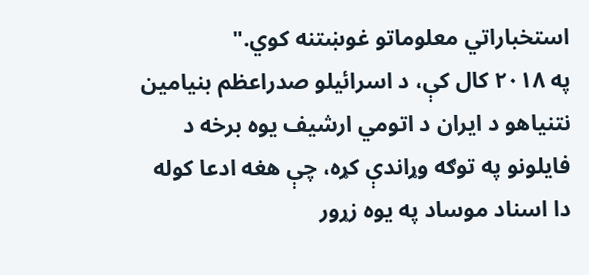استخباراتي معلوماتو غوښتنه کوي."
په ۲۰۱۸ کال کې، د اسرائیلو صدراعظم بنیامین نتنیاهو د ایران د اتومي ارشیف یوه برخه د فایلونو په توګه وړاندې کړه، چې هغه ادعا کوله دا اسناد موساد په یوه زړور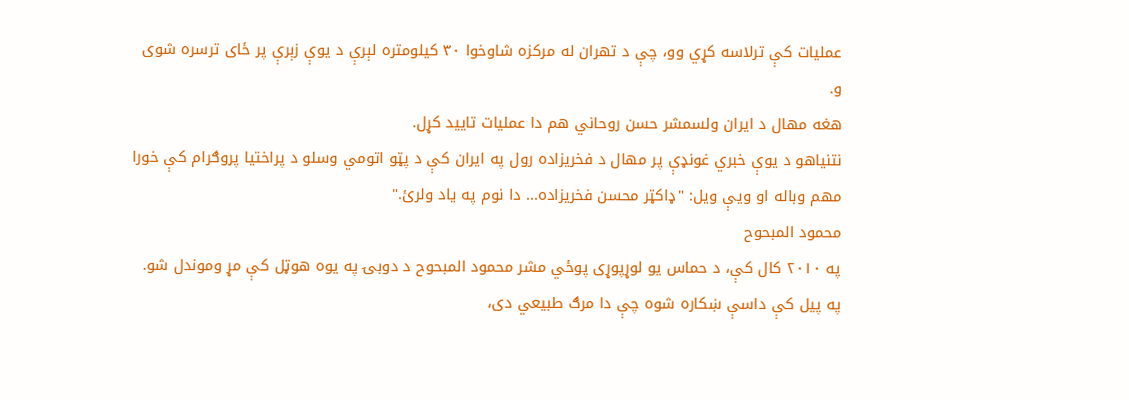عملیات کې ترلاسه کړي وو، چې د تهران له مرکزه شاوخوا ۳۰ کیلومتره لېرې د یوې زېرې پر ځای ترسره شوی و.
هغه مهال د ایران ولسمشر حسن روحاني هم دا عملیات تایید کړل.
نتنیاهو د یوې خبري غونډې پر مهال د فخريزاده رول په ایران کې د پټو اتومي وسلو د پراختیا پروګرام کې خورا مهم وباله او ویې ویل: "ډاکټر محسن فخريزاده... دا نوم په یاد ولرئ."
محمود المبحوح
په ۲۰۱۰ کال کې، د حماس یو لوړپوړی پوځي مشر محمود المبحوح د دوبۍ په یوه هوټل کې مړ وموندل شو.
په پیل کې داسې ښکاره شوه چې دا مرګ طبیعي دی،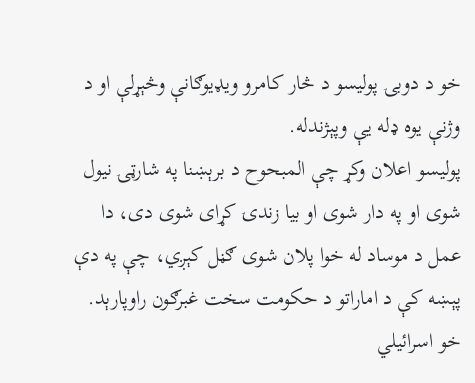خو د دوبۍ پولیسو د څار کامرو ویډیوګانې وڅېړلې او د وژنې یوه ډله یې وپېژندله.
پولیسو اعلان وکړ چې المبحوح د برېښنا په شارټۍ نیول شوی او په دار شوی او بیا زندۍ کړای شوی دی، دا عمل د موساد له خوا پلان شوی ګڼل کېږي، چې په دې پېښه کې د اماراتو د حکومت سخت غبرګون راوپارېد.
خو اسرائیلي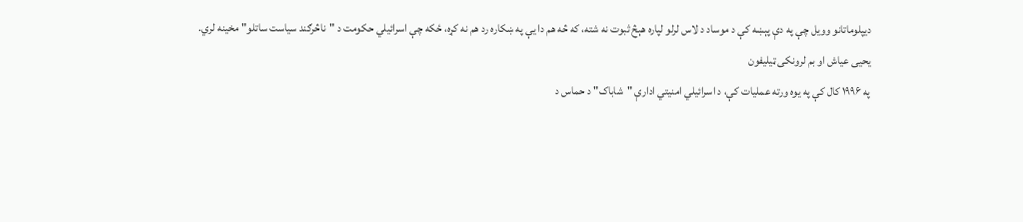دیپلوماتانو وویل چې په دې پېښه کې د موساد د لاس لرلو لپاره هېڅ ثبوت نه شته، که څه هم دا یې په ښکاره رد هم نه کړه، ځکه چې اسرائیلي حکومت د "ناڅرګند سیاست ساتلو" مخینه لري.
یحیی عیاش او بم لرونکی ټیلیفون
په ۱۹۹۶ کال کې په یوه ورته عملیات کې، د اسرائیلي امنیتي ادارې "شاباک" د حماس د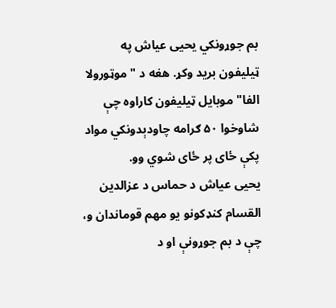بم جوړونکي یحیی عیاش په ټیلیفون برید وکړ. هغه د "موټورولا الفا" موبایل ټیلیفون کاراوه چې شاوخوا ۵۰ ګرامه چاودېدونکي مواد پکې ځای پر ځای شوي وو.
یحیی عیاش د حماس د عزالدین القسام کنډکونو یو مهم قوماندان و، چې د بم جوړونې او د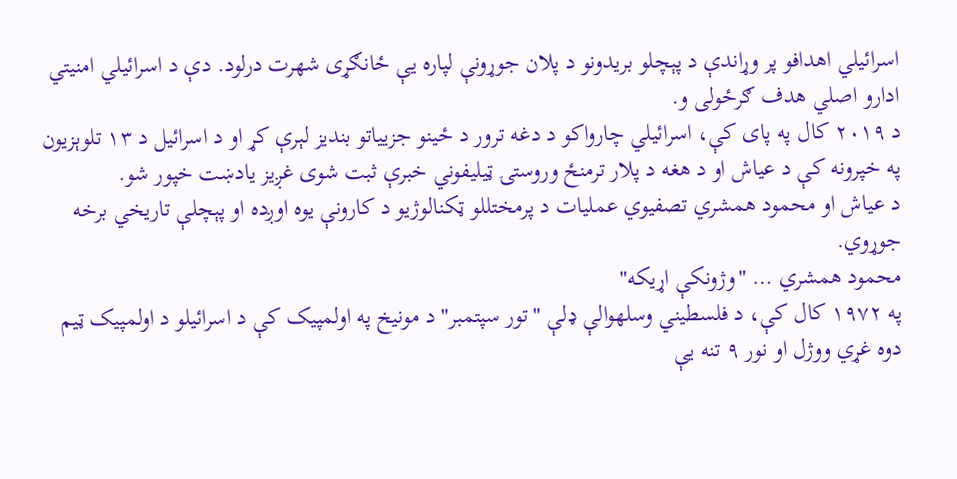اسرائیلي اهدافو پر وړاندې د پېچلو بریدونو د پلان جوړونې لپاره یې ځانګړی شهرت درلود. دې د اسرائیلي امنیتي ادارو اصلي هدف ګرځولی و.
د ۲۰۱۹ کال په پای کې، اسرائیلي چارواکو د دغه ترور د ځینو جزییاتو بندیز لېرې کړ او د اسرائیل د ۱۳ تلوېزیون په خپرونه کې د عیاش او د هغه د پلار ترمنځ وروستۍ ټیلیفوني خبرې ثبت شوی غږیز یادښت خپور شو.
د عیاش او محمود همشري تصفیوي عملیات د پرمختللو ټکنالوژیو د کارونې یوه اوږده او پېچلې تاریخي برخه جوړوي.
محمود همشري … "وژونکې اړیکه"
په ۱۹۷۲ کال کې، د فلسطیني وسلهوالې ډلې "تور سپتمبر" د مونیخ په اولمپیک کې د اسرائیلو د اولمپیک ټیم دوه غړي ووژل او نور ۹ تنه یې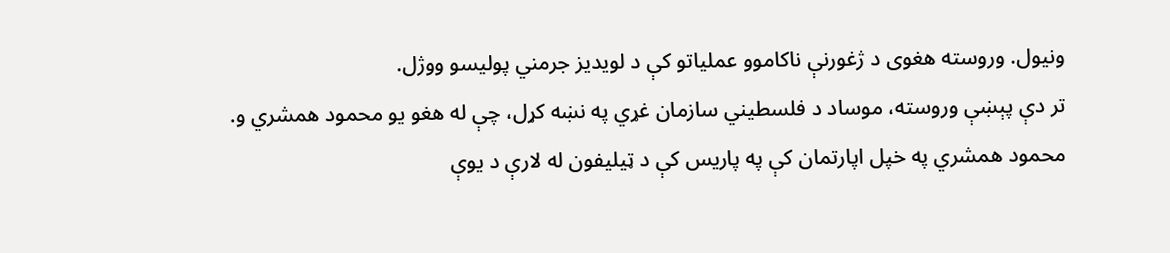ونیول. وروسته هغوی د ژغورنې ناکاموو عملیاتو کې د لویدیز جرمني پولیسو ووژل.
تر دې پېښې وروسته، موساد د فلسطیني سازمان غړي په نښه کړل، چې له هغو یو محمود همشري و.
محمود همشري په خپل اپارتمان کې په پاریس کې د ټیلیفون له لارې د یوې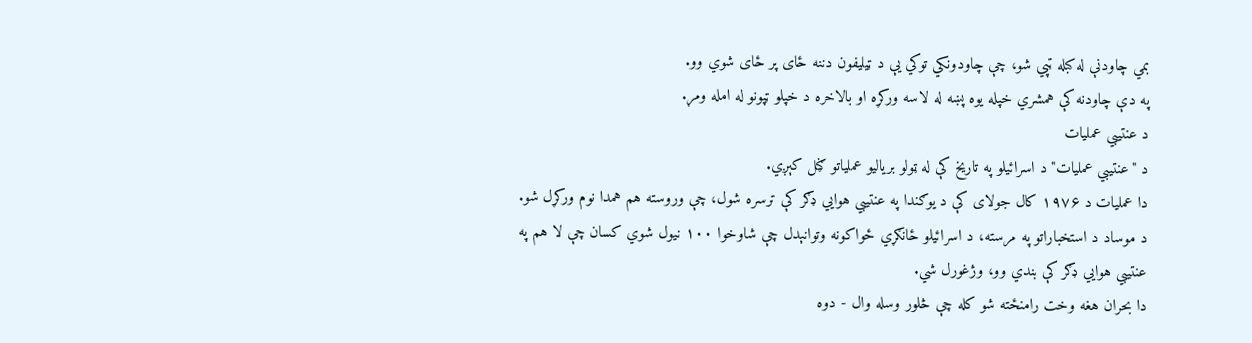بمي چاودنې له کبله ټپي شو، چې چاودونکي توکي یې د ټیلیفون دننه ځای پر ځای شوي وو.
په دې چاودنه کې همشري خپله یوه پښه له لاسه ورکړه او بالاخره د خپلو ټپونو له امله ومړ.
د عنتيبي عملیات
د "عنتيبي عملیات" د اسرائیلو په تاریخ کې له ټولو بریالیو عملیاتو ګڼل کېږي.
دا عملیات د ۱۹۷۶ کال جولای کې د یوګندا په عنتيبي هوایي ډګر کې ترسره شول، چې وروسته هم همدا نوم ورکړل شو.
د موساد د استخباراتو په مرسته، د اسرائیلو ځانګړي ځواکونه وتوانېدل چې شاوخوا ۱۰۰ نیول شوي کسان چې لا هم په عنتيبي هوایي ډګر کې بندي وو، وژغورل شي.
دا بحران هغه وخت رامنځته شو کله چې څلور وسله وال - دوه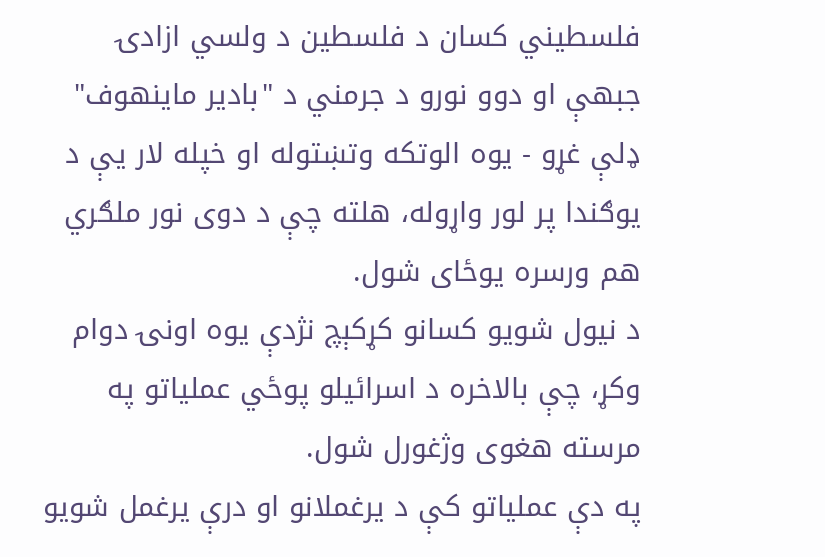فلسطیني کسان د فلسطین د ولسي ازادۍ جبهې او دوو نورو د جرمني د "بادیر ماینهوف" ډلې غړو - یوه الوتکه وتښتوله او خپله لار یې د یوګندا پر لور واړوله، هلته چې د دوی نور ملګري هم ورسره یوځای شول.
د نیول شویو کسانو کړکېچ نژدې یوه اونۍ دوام وکړ، چې بالاخره د اسرائیلو پوځي عملیاتو په مرسته هغوی وژغورل شول.
په دې عملیاتو کې د یرغملانو او درې یرغمل شویو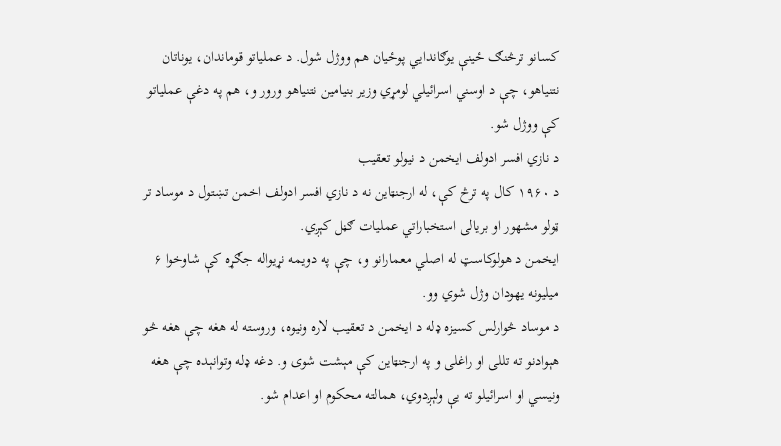کسانو ترڅنګ ځینې یوګاندايي پوځیان هم ووژل شول. د عملیاتو قوماندان، یوناتان نتنیاهو، چې د اوسني اسرائیلي لومړي وزیر بنیامین نتنیاهو ورور و، هم په دغې عملیاتو کې ووژل شو.
د نازي افسر ادولف ايخمن د نیولو تعقیب
د ۱۹۶۰ کال په ترڅ کې، له ارجنټاین نه د نازي افسر ادولف اخمن تښتول د موساد تر ټولو مشهور او بریالی استخباراتي عملیات ګڼل کېږي.
ايخمن د هولوکاسټ له اصلي معمارانو و، چې په دویمه نړیواله جګړه کې شاوخوا ۶ میلیونه یهودان وژل شوي وو.
د موساد څوارلس کسیزه ډله د ایخمن د تعقیب لاره ونیوه، وروسته له هغه چې هغه څو هېوادنو ته تللی او راغلی و په ارجنټاین کې مېشت شوی و. دغه ډله وتوانېده چې هغه ونیسي او اسرائیلو ته یې ولېږدوي، همالته محکوم او اعدام شو.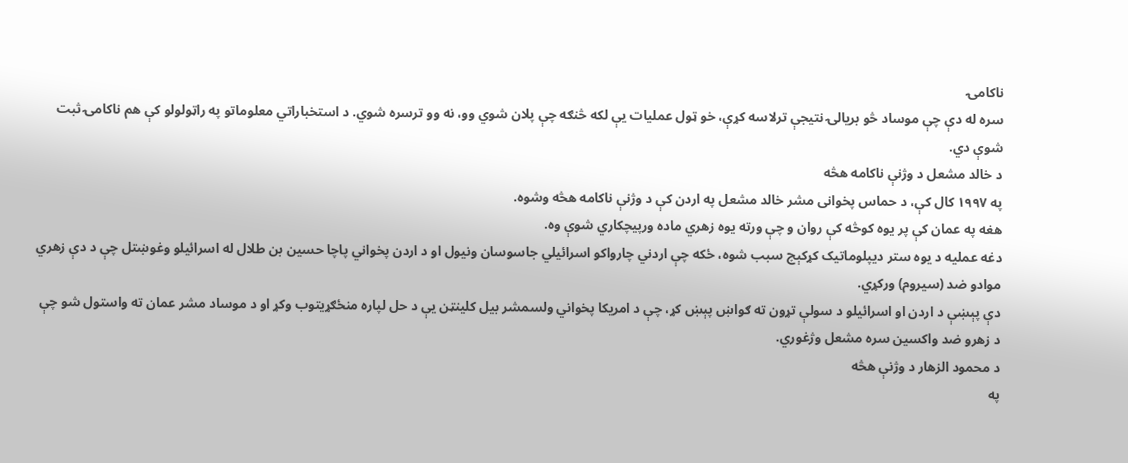ناکامۍ
سره له دې چې موساد څو بریالۍ نتیجې ترلاسه کړې، خو ټول عملیات یې لکه څنګه چې پلان شوي وو، نه وو ترسره شوي. د استخباراتي معلوماتو په راټولولو کې هم ناکامۍ ثبت شوې دي.
د خالد مشعل د وژنې ناکامه هڅه
په ۱۹۹۷ کال کې، د حماس پخوانی مشر خالد مشعل په اردن کې د وژنې ناکامه هڅه وشوه.
هغه په عمان کې پر یوه کوڅه کې روان و چې ورته یوه زهري ماده ورپیچکاري شوې وه.
دغه عملیه د یوه ستر دیپلوماتیک کړکېچ سبب شوه، ځکه چې اردني چارواکو اسرائیلي جاسوسان ونیول او د اردن پخواني پاچا حسین بن طلال له اسرائیلو وغوښتل چې د دې زهري موادو ضد (سیروم) ورکړي.
دې پېښې د اردن او اسرائیلو د سولې تړون ته ګواښ پېښ کړ، چې د امریکا پخواني ولسمشر بيل کلينټن یې د حل لپاره منځګړیتوب وکړ او د موساد مشر عمان ته واستول شو چې د زهرو ضد واکسین سره مشعل وژغوري.
د محمود الزهار د وژنې هڅه
په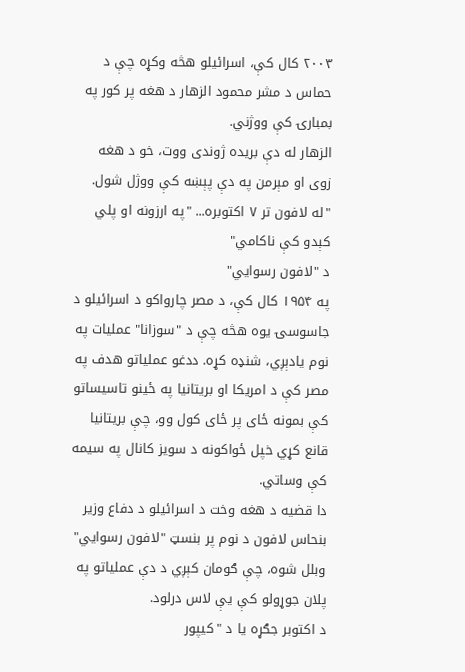۲۰۰۳ کال کې، اسرائیلو هڅه وکړه چې د حماس د مشر محمود الزهار د هغه پر کور په بمبارۍ کې ووژني.
الزهار له دې بریده ژوندی ووت، خو د هغه زوی او مېرمن په دې پېښه کې ووژل شول.
"له لافون تر ۷ اکتوبره... "په ارزونه او پلي کېدو کې ناکامي"
د "لافون رسوايي"
په ۱۹۵۴ کال کې، د مصر چارواکو د اسرائیلو د جاسوسۍ یوه هڅه چې د "سوزانا" عملیات په نوم یادېږي، شنډه کړه. ددغو عملیاتو هدف په مصر کې د امریکا او بریتانیا په ځینو تاسیساتو کې بمونه ځای پر ځای کول وو، چې بریتانیا قانع کړي خپل ځواکونه د سویز کانال په سیمه کې وساتي.
دا قضیه د هغه وخت د اسرائیلو د دفاع وزیر بنحاس لافون د نوم پر بنسټ "لافون رسوايي" وبلل شوه، چې ګومان کېږي د دې عملیاتو په پلان جوړولو کې یې لاس درلود.
د اکتوبر جګړه یا د "کیپور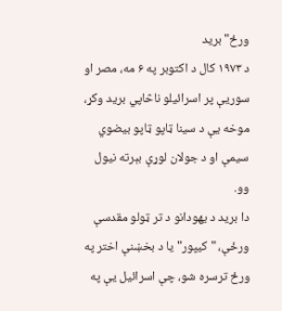ورځ" برید
د ۱۹۷۳ کال د اکتوبر په ۶ مه، مصر او سوریې پر اسرائیلو ناڅاپي برید وکړ، موخه یې د سینا ټاپو ټاپو بیضوي سیمې او د جولان لوړې بېرته نیول وو.
دا برید د یهودانو د تر ټولو مقدسې ورځې، "کیپور" یا د بخښنې اختر په ورځ ترسره شو، چې اسرائیل یې په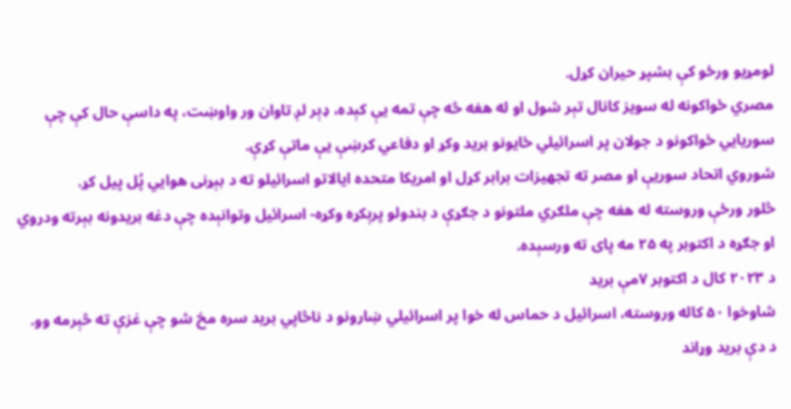لومړیو ورځو کې بشپړ حیران کړل.
مصري ځواکونه له سویز کانال تېر شول او له هغه څه چې تمه یې کېده، ډېر لږ تاوان ور واوښت، په داسې حال کې چې سوریايي ځواکونو د جولان پر اسرائیلي ځایونو برید وکړ او دفاعي کرښې یې ماتې کړې.
شوروي اتحاد سوریې او مصر ته تجهیزات برابر کړل او امریکا متحده ایالاتو اسرائیلو ته د بېړنی هوایي پُل پيل کړ.
څلور ورځې وروسته له هغه چې ملګري ملتونو د جګړې د بندولو پرېکړه وکړه- اسرائیل وتوانېده چې دغه بریدونه بېرته ودروي او جګړه د اکتوبر په ۲۵ مه پای ته ورسېده.
د ۲۰۲۳ کال د اکتوبر ۷مې برید
شاوخوا ۵۰ کاله وروسته، اسرائیل د حماس له خوا پر اسرائیلي ښارونو د ناڅاپي برید سره مخ شو چې غزې ته څېرمه وو.
د دې برید وړاند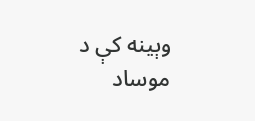وېینه کې د موساد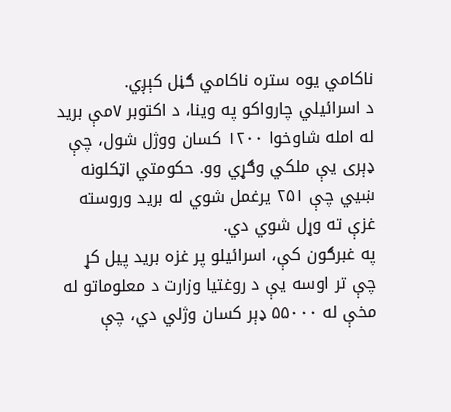ناکامي یوه ستره ناکامي ګڼل کېږي.
د اسرائیلي چارواکو په وینا، د اکتوبر ۷مې برید له امله شاوخوا ۱۲۰۰ کسان ووژل شول، چې ډېری یې ملکي وګړي وو. حکومتي اټکلونه ښيي چې ۲۵۱ یرغمل شوي له برید وروسته غزې ته وړل شوي دي.
په غبرګون کې، اسرائیلو پر غزه برید پیل کړ چې تر اوسه یې د روغتیا وزارت د معلوماتو له مخې له ۵۵۰۰۰ ډېر کسان وژلي دي، چې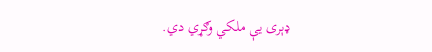ډېری یې ملکي وګړي دي.